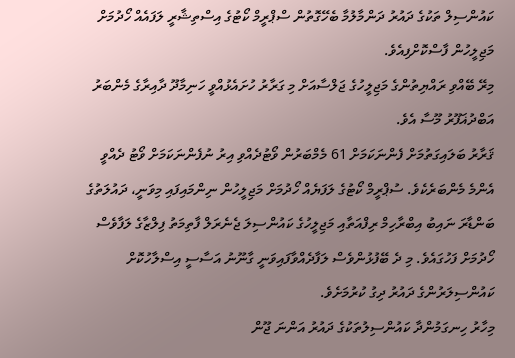ކައުންސިލް ތަކުގެ ދައުރު ދަންމާލުމާ ބެހޭގޮތުން ސްޕްރީމް ކޯޓުގެ އިސްތިޝާރީ ލަފައެއް ހޯދުމަށް މަޖިލީހުން ފާސްކޮށްފިއެވެ.
މިރޭ ބޭއްވި ރައްޔިތުންގެ މަޖިލީހުގެ ޖަލްސާއަށް މި ގަރާރު ހުށައެޅުއްވީ ހަނިމާދޫ ދާއިރާގެ މެންބަރު އަބްދުޣަފޫރު މޫސާ އެވެ.
ޤަރާރު ބަލައިގަތުމަށް ފެންނަކަމަށް 61 މެމްބަރުން ވޯޓުދެއްވި އިރު ނުފެންނަކަމަށް ވޯޓު ދެއްވީ އެންމެ މެންބަރެކެވެ. ސުޕްރީމް ކޯޓުގެ ލަފަޔެއް ހޯދުމަށް މަޖިލީހުން ނިންމައިފައި މިވަނީ، ދައުލަތުގެ ބަންޑާރަ ނައިބު އިބްރާހިމް ރިފްއަތާއި މަޖިލީހުގެ ކައުންސިލަ ޖެނެރަލް ފާތިމަތު ފިލްޒާގެ ލަފާވެސް ހޯދުމަށް ފަހުގައެވެ. މި ދެ ބޭފުޅުންވެސް ލަފާދެއްވާފައިވަނީ ގާނޫނު އަސާސީ އިސްލާހުކޮށް ކައުންސިލަރުންގެ ދައުރު ދިގު ކުރުމަށެވެ.
މިހާރު ހިނގަމުންދާ ކައުންސިލުތަކުގެ ދައުރު އަންނަ ޖޫން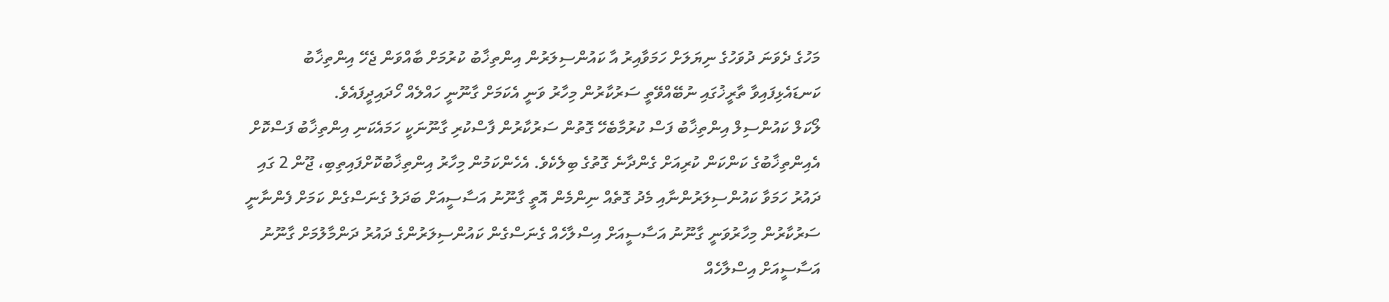މަހުގެ ދެވަނަ ދުވަހުގެ ނިޔަލަށް ހަމަވާއިރު އާ ކައުންސިލަރުން އިންތިޚާބު ކުރުމަށް ބާއްވަން ޖެހޭ އިންތިޚާބު ކަނޑައެޅިފައިވާ ތާރީޚުގައި ނުބޭއްވޭތީ ސަރުކާރުން މިހާރު ވަނީ އެކަމަށް ގާނޫނީ ހައްލެއް ހޯދައިދީފައެވެ.
ލޯކަލް ކައުންސިލް އިންތިޚާބު ފަސް ކުރުމާބެހޭ ގޮތުން ސަރުކާރުން ފާސްކުރި ގާނޫނަކީ ހަމައެކަނި އިންތިޚާބު ފަސްކޮށް އެއިންތިޚާބުގެ ކަންކަން ކުރިއަށް ގެންދާނެ ގޮތުގެ ބިލެކެވެ. އެހެންކަމުން މިހާރު އިންތިޚާބުކޮށްފައިތިބި، ޖޫން 2 ގައި ދައުރު ހަމަވާ ކައުންސިލަރުންނާއި މެދު ގޮތެއް ނިންމެން އޮތީ ގާނޫނު އަސާސީއަށް ބަދަލު ގެނަސްގެން ކަމަށް ފެންނާނީ ސަރުކާރުން މިހާރުވަނީ ގާނޫނު އަސާސީއަށް އިސްލާހެއް ގެނަސްގެން ކައުންސިލަރުންގެ ދައުރު ދަންމާލުމަށް ގާނޫނު އަސާސީއަށް އިސްލާހެއް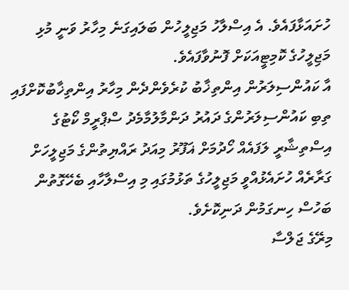ހުށައަޅާފައެވެ. އެ އިސްލާހު މަޖިލީހުން ބަލައިގަނެ މިހާރު ވަނީ މުޅި މަޖިލީހުގެ ކޮމިޓީއަކަށް ފޮނުވާފައެވެ.
އާ ކައުންސިލަރުން އިންތިޚާބު ކުރެވެންދެން މިހާރު އިންތިޚާބުކޮށްފައި ތިބި ކައުންސިލަރުންގެ ދައުރު ދަންމާލުމާމެދު ސްޕްރީމް ކޯޓުގެ އިސްތިޝާރީ ލަފައެއް ހޯދުމަށް ޣަފޫރު މިއަދު ރައްޔިތުންގެ މަޖިލީހަށް ގަރާރެއް ހުށައެޅުއްވީ މަޖިލީހުގެ ތަޅުމުގައި މި އިސްލާހާއި ބެހޭގޮތުން ބަހުސް ހިނގަމުން ދަނިކޮށެވެ.
މިރޭގެ ޖަލްސާ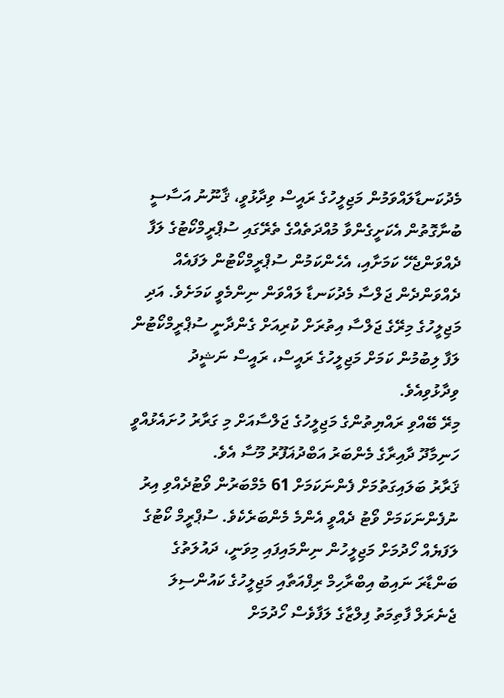މެދުކަނޑާލައްވަމުން މަޖިލީހުގެ ރައީސް ވިދާޅުވީ، ޤާނޫނު އަސާސީ ބުނާގޮތުން އެކަށީގެންވާ މުއްދަތެއްގެ ތެރޭގައި ސުޕްރީމްކޯޓުގެ ލަފާ ދެއްވަންޖެހޭ ކަމަށާއި، އެހެންކަމުން ސުޕްރީމްކޯޓުން ލަފައެއް ދެއްވަންދެން ޖަލްސާ މެދުކަނޑާ ލައްވަން ނިންމެވީ ކަމަށެވެ. އަދި މަޖިލީހުގެ މިރޭގެ ޖަލްސާ އިތުރަށް ކުރިއަށް ގެންދާނީ ސުޕްރީމްކޯޓުން ލަފާ ލިބުމުން ކަމަށް މަޖިލީހުގެ ރައީސް، ރައީސް ނަޝީދު ވިދާޅުވިއެވެ.
މިރޭ ބޭއްވި ރައްޔިތުންގެ މަޖިލީހުގެ ޖަލްސާއަށް މި ގަރާރު ހުށައެޅުއްވީ ހަނިމާދޫ ދާއިރާގެ މެންބަރު އަބްދުޣަފޫރު މޫސާ އެވެ.
ޤަރާރު ބަލައިގަތުމަށް ފެންނަކަމަށް 61 މެމްބަރުން ވޯޓުދެއްވި އިރު ނުފެންނަކަމަށް ވޯޓު ދެއްވީ އެންމެ މެންބަރެކެވެ. ސުޕްރީމް ކޯޓުގެ ލަފަޔެއް ހޯދުމަށް މަޖިލީހުން ނިންމައިފައި މިވަނީ، ދައުލަތުގެ ބަންޑާރަ ނައިބު އިބްރާހިމް ރިފްއަތާއި މަޖިލީހުގެ ކައުންސިލަ ޖެނެރަލް ފާތިމަތު ފިލްޒާގެ ލަފާވެސް ހޯދުމަށް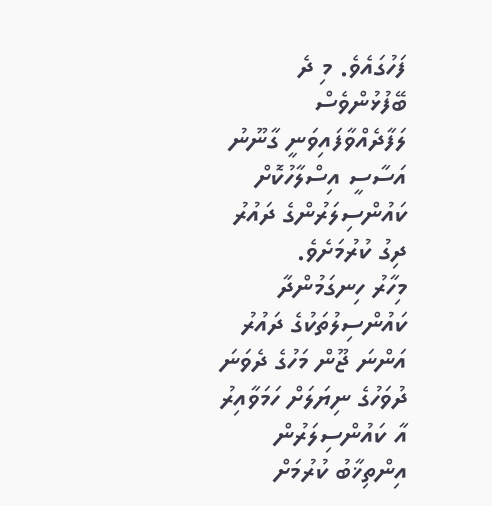ފަހުގައެވެ. މި ދެ ބޭފުޅުންވެސް ލަފާދެއްވާފައިވަނީ ގާނޫނު އަސާސީ އިސްލާހުކޮށް ކައުންސިލަރުންގެ ދައުރު ދިގު ކުރުމަށެވެ.
މިހާރު ހިނގަމުންދާ ކައުންސިލުތަކުގެ ދައުރު އަންނަ ޖޫން މަހުގެ ދެވަނަ ދުވަހުގެ ނިޔަލަށް ހަމަވާއިރު އާ ކައުންސިލަރުން އިންތިޚާބު ކުރުމަށް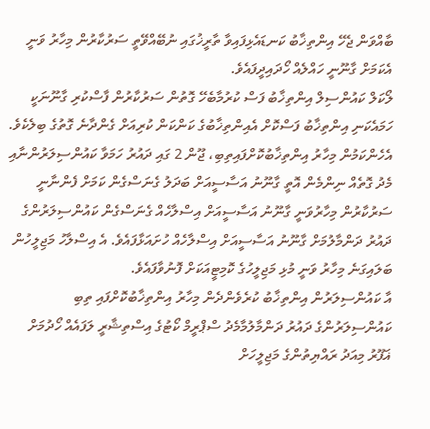ބާއްވަން ޖެހޭ އިންތިޚާބު ކަނޑައެޅިފައިވާ ތާރީޚުގައި ނުބޭއްވޭތީ ސަރުކާރުން މިހާރު ވަނީ އެކަމަށް ގާނޫނީ ހައްލެއް ހޯދައިދީފައެވެ.
ލޯކަލް ކައުންސިލް އިންތިޚާބު ފަސް ކުރުމާބެހޭ ގޮތުން ސަރުކާރުން ފާސްކުރި ގާނޫނަކީ ހަމައެކަނި އިންތިޚާބު ފަސްކޮށް އެއިންތިޚާބުގެ ކަންކަން ކުރިއަށް ގެންދާނެ ގޮތުގެ ބިލެކެވެ. އެހެންކަމުން މިހާރު އިންތިޚާބުކޮށްފައިތިބި، ޖޫން 2 ގައި ދައުރު ހަމަވާ ކައުންސިލަރުންނާއި މެދު ގޮތެއް ނިންމެން އޮތީ ގާނޫނު އަސާސީއަށް ބަދަލު ގެނަސްގެން ކަމަށް ފެންނާނީ ސަރުކާރުން މިހާރުވަނީ ގާނޫނު އަސާސީއަށް އިސްލާހެއް ގެނަސްގެން ކައުންސިލަރުންގެ ދައުރު ދަންމާލުމަށް ގާނޫނު އަސާސީއަށް އިސްލާހެއް ހުށައަޅާފައެވެ. އެ އިސްލާހު މަޖިލީހުން ބަލައިގަނެ މިހާރު ވަނީ މުޅި މަޖިލީހުގެ ކޮމިޓީއަކަށް ފޮނުވާފައެވެ.
އާ ކައުންސިލަރުން އިންތިޚާބު ކުރެވެންދެން މިހާރު އިންތިޚާބުކޮށްފައި ތިބި ކައުންސިލަރުންގެ ދައުރު ދަންމާލުމާމެދު ސްޕްރީމް ކޯޓުގެ އިސްތިޝާރީ ލަފައެއް ހޯދުމަށް ޣަފޫރު މިއަދު ރައްޔިތުންގެ މަޖިލީހަށް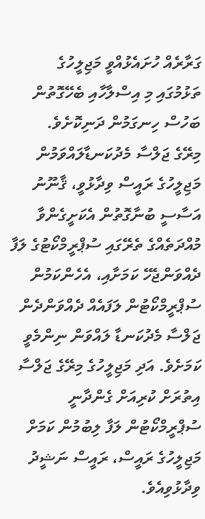ގަރާރެއް ހުށައެޅުއްވީ މަޖިލީހުގެ ތަޅުމުގައި މި އިސްލާހާއި ބެހޭގޮތުން ބަހުސް ހިނގަމުން ދަނިކޮށެވެ.
މިރޭގެ ޖަލްސާ މެދުކަނޑާލައްވަމުން މަޖިލީހުގެ ރައީސް ވިދާޅުވީ، ޤާނޫނު އަސާސީ ބުނާގޮތުން އެކަށީގެންވާ މުއްދަތެއްގެ ތެރޭގައި ސުޕްރީމްކޯޓުގެ ލަފާ ދެއްވަންޖެހޭ ކަމަށާއި، އެހެންކަމުން ސުޕްރީމްކޯޓުން ލަފައެއް ދެއްވަންދެން ޖަލްސާ މެދުކަނޑާ ލައްވަން ނިންމެވީ ކަމަށެވެ. އަދި މަޖިލީހުގެ މިރޭގެ ޖަލްސާ އިތުރަށް ކުރިއަށް ގެންދާނީ ސުޕްރީމްކޯޓުން ލަފާ ލިބުމުން ކަމަށް މަޖިލީހުގެ ރައީސް، ރައީސް ނަޝީދު ވިދާޅުވިއެވެ.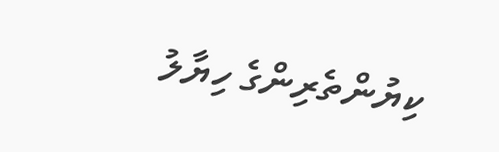ކިޔުންތެރިންގެ ހިޔާލު